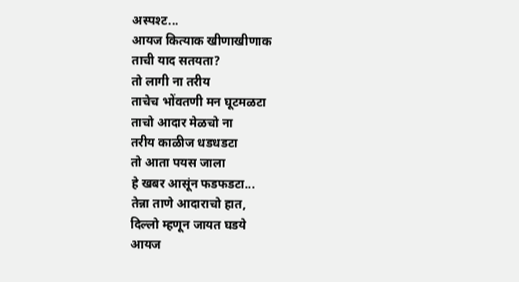अस्पश्ट...
आयज कित्याक खीणाखीणाक
ताची याद सतयता?
तो लागी ना तरीय
ताचेच भोंवतणी मन घूटमळटा
ताचो आदार मेळचो ना
तरीय काळीज धडधडटा
तो आता पयस जाला
हे खबर आसूंन फडफडटा...
तेन्ना ताणे आदाराचो हात,
दिल्लो म्हणून जायत घडये
आयज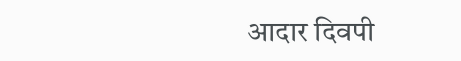आदार दिवपी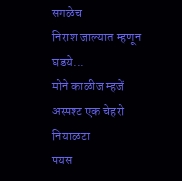सगळेच
निराश जाल्यात म्हणून घडये...
मोने काळीज म्हजें
अस्पश्ट एक चेहरो नियाळटा
पयस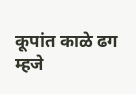कूपांत काळे ढग
म्हजे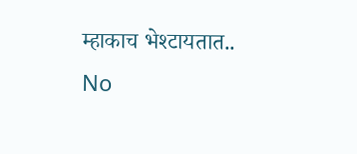म्हाकाच भेश्टायतात..
No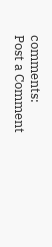comments:
Post a Comment